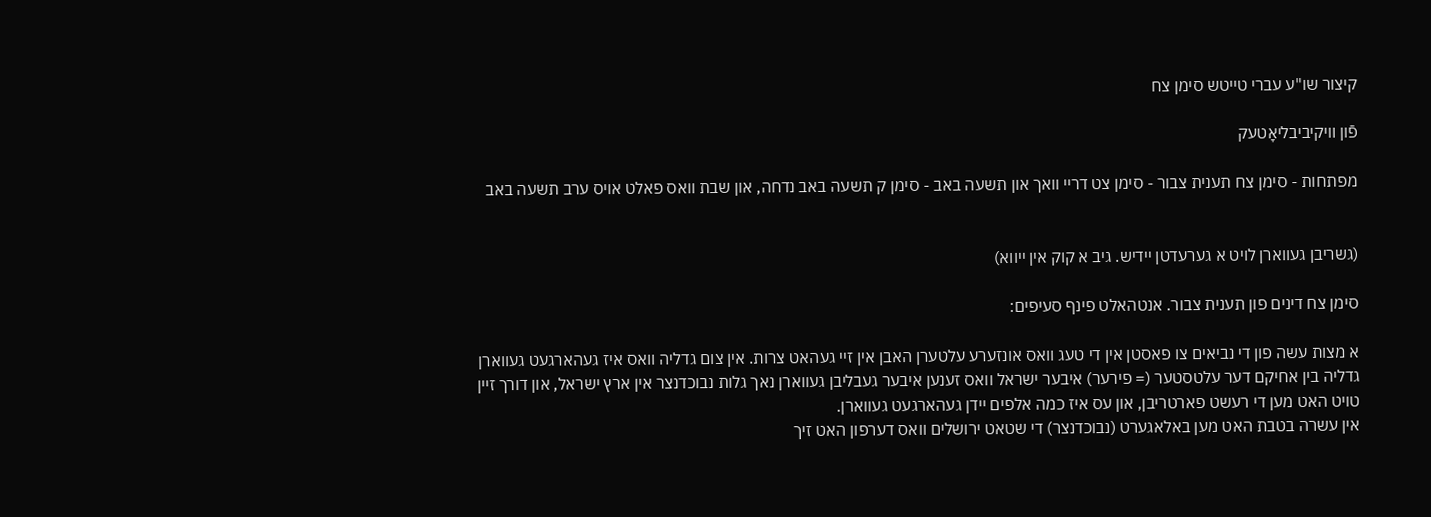קיצור שו"ע עברי טייטש סימן צח

פֿון װיקיביבליאָטעק

מפתחות - סימן צח תענית צבור - סימן צט דריי וואך און תשעה באב - סימן ק תשעה באב נדחה, און שבת וואס פאלט אויס ערב תשעה באב


(גשריבן געווארן לויט א גערעדטן יידיש. גיב א קוק אין ייווא)

סימן צח דינים פון תענית צבור. אנטהאלט פינף סעיפים:

א מצות עשה פון די נביאים צו פאסטן אין די טעג וואס אונזערע עלטערן האבן אין זיי געהאט צרות. אין צום גדליה וואס איז געהארגעט געווארן גדליה בין אחיקם דער עלטסטער (= פירער) איבער ישראל וואס זענען איבער געבליבן געווארן נאך גלות נבוכדנצר אין ארץ ישראל, און דורך זיין טויט האט מען די רעשט פארטריבן, און עס איז כמה אלפים יידן געהארגעט געווארן.
אין עשרה בטבת האט מען באלאגערט (נבוכדנצר) די שטאט ירושלים וואס דערפון האט זיך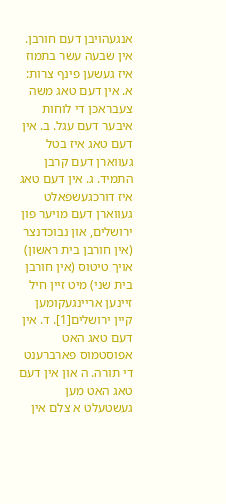אנגעהויבן דעם חורבן.
אין שבעה עשר בתמוז איז געשען פינף צרות: א. אין דעם טאג משה צעבראכן די לוחות איבער דעם עגל. ב. אין דעם טאג איז בטל געווארן דעם קרבן התמיד. ג. אין דעם טאג איז דורכגעשפאלט געווארן דעם מויער פון ירושלים, און נבוכדנצר (אין חורבן בית ראשון) אויך טיטוס (אין חורבן בית שני) מיט זיין חיל זיינען אריינגעקומען קיין ירושלים[1]. ד. אין דעם טאג האט אפוסטמוס פארברענט די תורה. ה און אין דעם טאג האט מען געשטעלט א צלם אין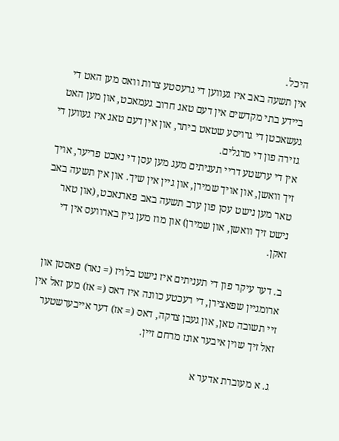היכל.
אין תשעה באב איז געווען די גרעסטע צרות וואס מען האט די ביידע בתי מקדשים אין דעם טאג חרוב געמאכט, און מען האט געשאכטן די גרויסע שטאט ביתר, און אין דעם טאג איז געווען די גזירה פון די מרגלים.
אין די ערשטע דריי תעניתים מעג מען עסן די נאכט פריער, אויך זיך וואשן, און אויך שמירן, און גיין אין שיך. און אין תשעה באב טאר מען נישט עסן פון ערב תשעה באב פארנאכט, (און טאר נישט זיך וואשן, און שמירן) און מוז מען גיין בארוועס אין די זאקן.

ב. דער עיקר פון די תעניתים איז נישט בלויז (= נאר) פאסטן און ארומגיין שפאצירן, די רעכטע כוונה איז דאס (= אז) מען זאל אין זיי תשובה טאן, און געבן צדקה, דאס (= אז) דער אייבערשטער זאל זיך שוין איבער אונז מרחם זיין.

ג. א מעוברת אדער א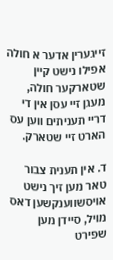זייגערין אדער א חולה אפילו נישט קיין שטארקער חולה, מעגן זיי עסן אין די דריי תעניתים ווען עס הארט זיי שטארק.

ד. אין תענית צבור טאר מען זיך נישט אויסשווענקשען דאס מויל, סיידן מען שפירט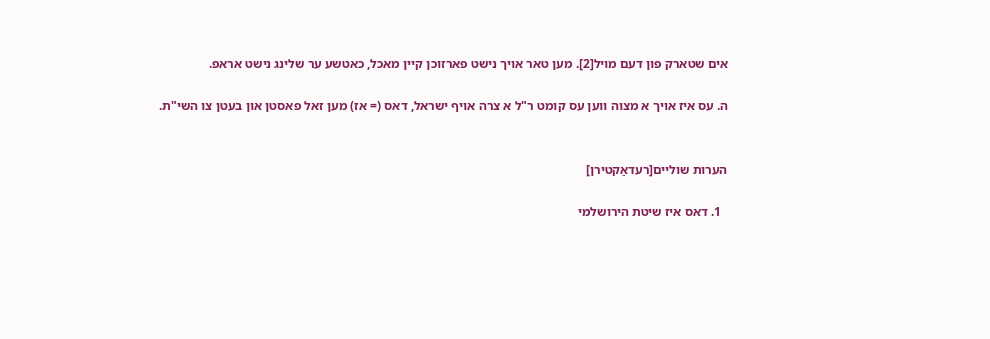אים שטארק פון דעם מויל[2]. מען טאר אויך נישט פארזוכן קיין מאכל, כאטשע ער שלינג נישט אראפ.

ה. עס איז אויך א מצוה ווען עס קומט ר"ל א צרה אויף ישראל, דאס (= אז) מען זאל פאסטן און בעטן צו השי"ת.


הערות שוליים[רעדאַקטירן]

  1. דאס איז שיטת הירושלמי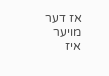אז דער מויער איז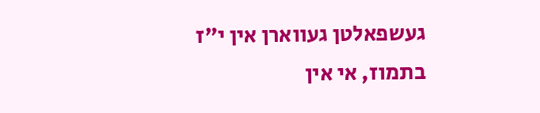געשפאלטן געווארן אין י"ז בתמוז, אי אין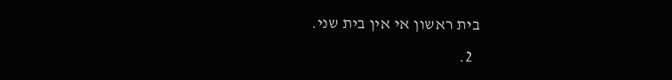בית ראשון אי אין בית שני.
  2.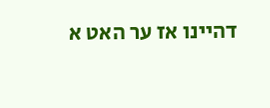דהיינו אז ער האט א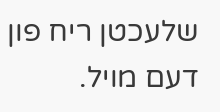שלעכטן ריח פון דעם מויל.